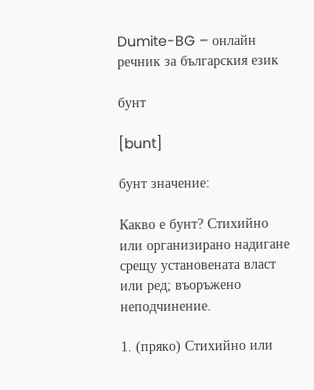Dumite-BG – онлайн речник за българския език

бунт

[bunt]

бунт значение:

Какво е бунт? Стихийно или организирано надигане срещу установената власт или ред; въоръжено неподчинение.

1. (пряко) Стихийно или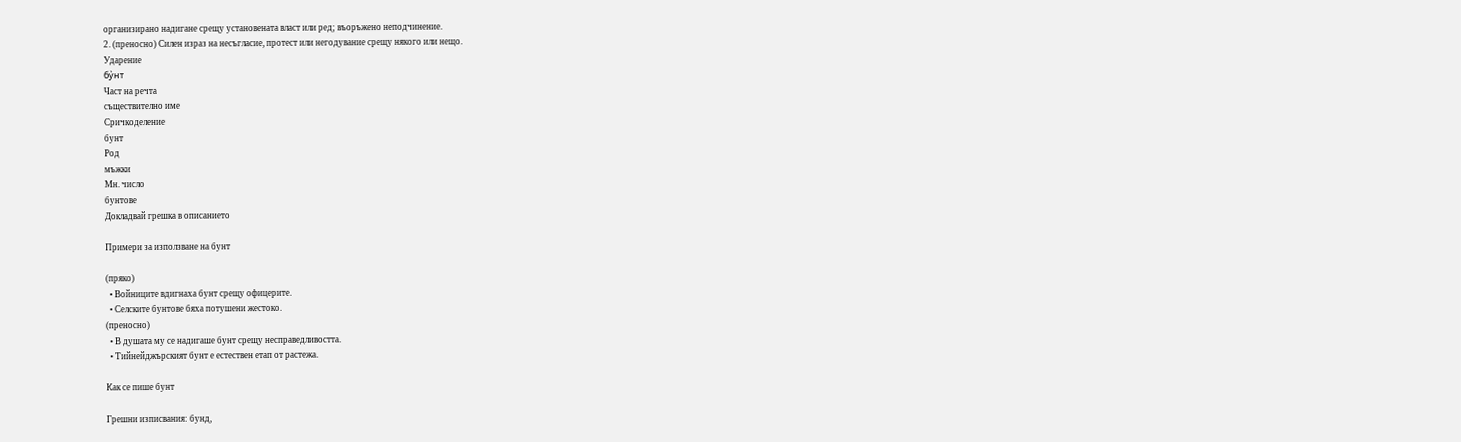организирано надигане срещу установената власт или ред; въоръжено неподчинение.
2. (преносно) Силен израз на несъгласие, протест или негодувание срещу някого или нещо.
Ударение
бу̀нт
Част на речта
съществително име
Сричкоделение
бунт
Род
мъжки
Мн. число
бунтове
Докладвай грешка в описанието

Примери за използване на бунт

(пряко)
  • Войниците вдигнаха бунт срещу офицерите.
  • Селските бунтове бяха потушени жестоко.
(преносно)
  • В душата му се надигаше бунт срещу несправедливостта.
  • Тийнейджърският бунт е естествен етап от растежа.

Как се пише бунт

Грешни изписвания: бунд,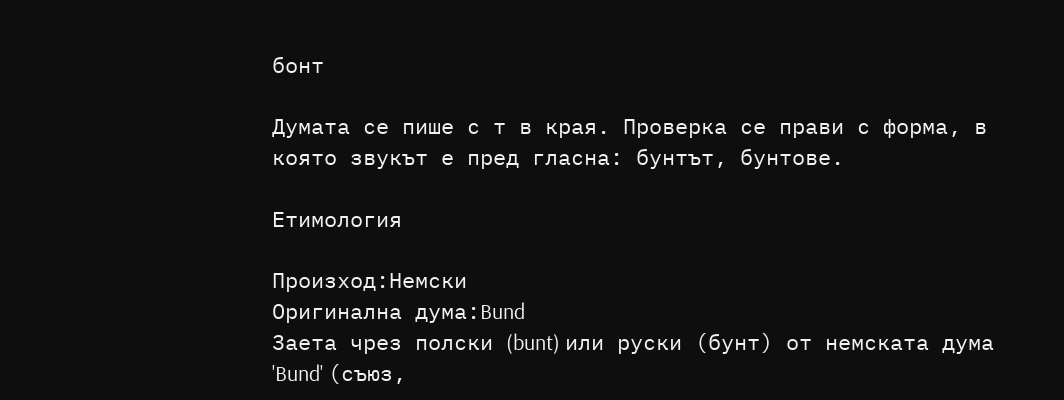бонт

Думата се пише с т в края. Проверка се прави с форма, в която звукът е пред гласна: бунтът, бунтове.

Етимология

Произход:Немски
Оригинална дума:Bund
Заета чрез полски (bunt) или руски (бунт) от немската дума 'Bund' (съюз,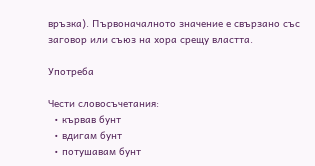връзка). Първоначалното значение е свързано със заговор или съюз на хора срещу властта.

Употреба

Чести словосъчетания:
  • кървав бунт
  • вдигам бунт
  • потушавам бунт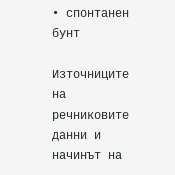• спонтанен бунт

Източниците на речниковите данни и начинът на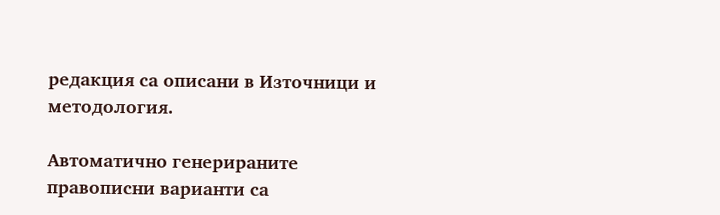редакция са описани в Източници и методология.

Автоматично генерираните правописни варианти са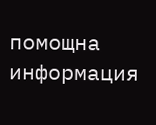помощна информация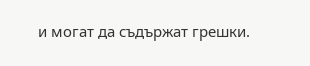и могат да съдържат грешки.